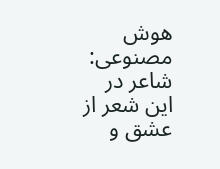هوش مصنوعی: شاعر در این شعر از عشق و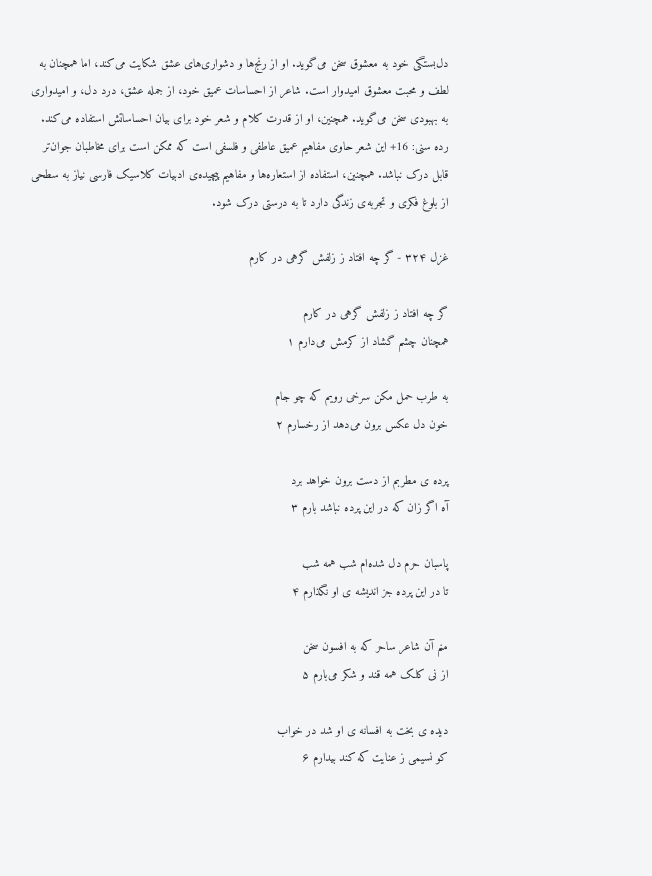دل‌بستگی خود به معشوق سخن می‌گوید. او از رنج‌ها و دشواری‌های عشق شکایت می‌کند، اما همچنان به لطف و محبت معشوق امیدوار است. شاعر از احساسات عمیق خود، از جمله عشق، درد دل، و امیدواری به بهبودی سخن می‌گوید. همچنین، او از قدرت کلام و شعر خود برای بیان احساساتش استفاده می‌کند.
رده سنی: 16+ این شعر حاوی مفاهیم عمیق عاطفی و فلسفی است که ممکن است برای مخاطبان جوان‌تر قابل درک نباشد. همچنین، استفاده از استعاره‌ها و مفاهیم پیچیده‌ی ادبیات کلاسیک فارسی نیاز به سطحی از بلوغ فکری و تجربه‌ی زندگی دارد تا به درستی درک شود.

غزل ۳۲۴ - گر چه افتاد ز زلفش گرهی در کارم

گر چه افتاد ز زلفش گرهی در کارم
همچنان چشم گشاد از کرمش می‌دارم ۱

به طرب حمل مکن سرخی رویم که چو جام
خون دل عکس برون می‌دهد از رخسارم ۲

پرده ی مطربم از دست برون خواهد برد
آه اگر زان که در این پرده نباشد بارم ۳

پاسبان حرم دل شده‌ام شب همه شب
تا در این پرده جز اندیشه ی او نگذارم ۴

منم آن شاعر ساحر که به افسون سخن
از نی کلک همه قند و شکر می‌بارم ۵

دیده ی بخت به افسانه ی او شد در خواب
کو نسیمی ز عنایت که کند بیدارم ۶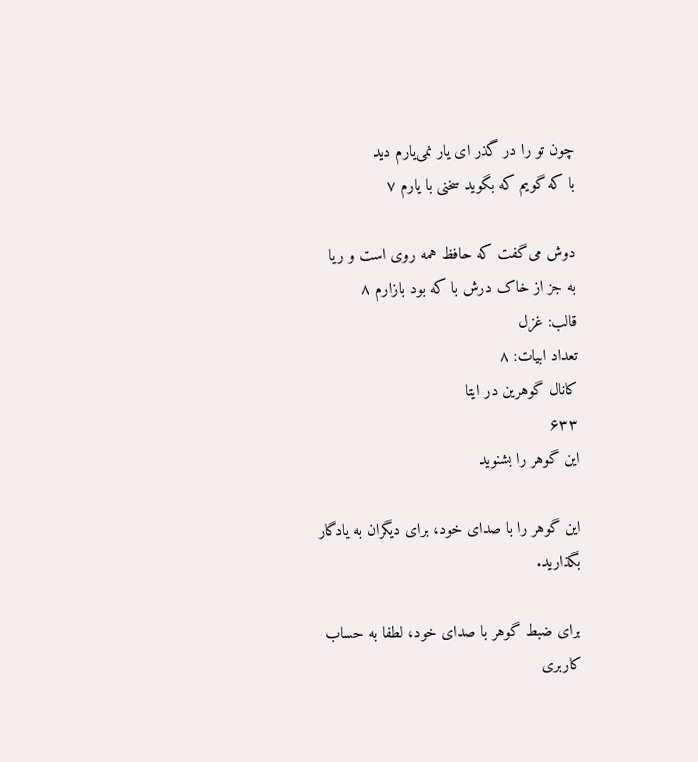چون تو را در گذر ای یار نمی‌یارم دید
با که گویم که بگوید سخنی با یارم ۷

دوش می‌گفت که حافظ همه روی است و ریا
به جز از خاک درش با که بود بازارم ۸
قالب: غزل
تعداد ابیات: ۸
کانال گوهرین در ایتا
۶۳۳
این گوهر را بشنوید

این گوهر را با صدای خود، برای دیگران به یادگار بگذارید.

برای ضبط گوهر با صدای خود، لطفا به حساب کاربری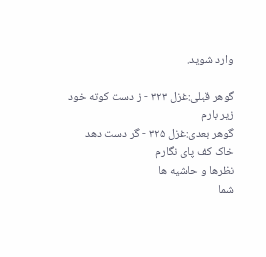وارد شوید.

گوهر قبلی:غزل ۳۲۳ - ز دست کوته خود زیر بارم
گوهر بعدی:غزل ۳۲۵ - گر دست دهد خاک کف پای نگارم
نظرها و حاشیه ها
شما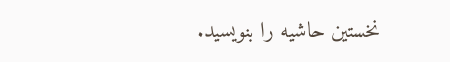نخستین حاشیه را بنویسید.